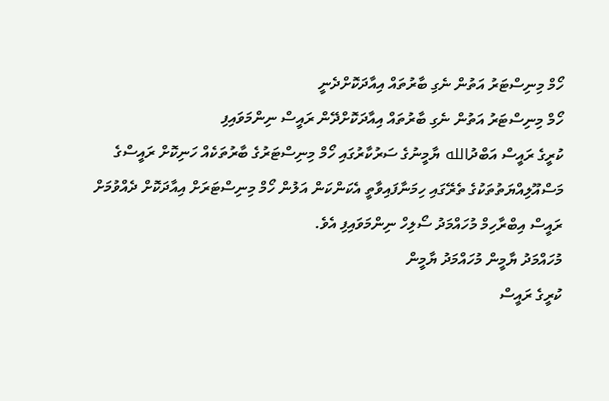ހޯމް މިނިސްޓަރު އަތުން ނެގި ބާރުތައް އިއާދަކޮށްދެނީ
ހޯމް މިނިސްޓަރު އަތުން ނެގި ބާރުތައް އިއާދަކޮށްދޭން ރައީސް ނިންމަވައިފި
ކުރީގެ ރައީސް އަބްދުالله ޔާމީނުގެ ސަރުކާރުގައި ހޯމް މިނިސްޓަރުގެ ބާރުތަކެއް ހަނިކޮށް ރައީސްގެ މަސްއޫލިއްޔަތުތަކުގެ ތެރޭގައި ހިމަނާފައިވާތީ އެކަންކަން އަލުން ހޯމް މިނިސްޓަރަށް އިއާދަކޮށް ދެއްވުމަށް ރައީސް އިބްރާހިމް މުހައްމަދު ސޯލިހް ނިންމަވައިފި އެވެ.
މުހައްމަދު ޔާމީން މުހައްމަދު ޔާމީން
ކުރީގެ ރައީސް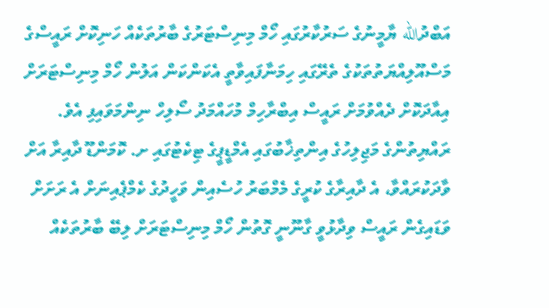އަބްދުالله ޔާމީނުގެ ސަރުކާރުގައި ހޯމް މިނިސްޓަރުގެ ބާރުތަކެއް ހަނިކޮށް ރައީސްގެ މަސްއޫލިއްޔަތުތަކުގެ ތެރޭގައި ހިމަނާފައިވާތީ އެކަންކަން އަލުން ހޯމް މިނިސްޓަރަށް އިއާދަކޮށް ދެއްވުމަށް ރައީސް އިބްރާހިމް މުހައްމަދު ސޯލިހް ނިންމަވައިފި އެވެ.
ރައްޔިތުންގެ މަޖިލިހުގެ އިންތިޚާބުގައި އެމްޑީޕީގެ ޓިކެޓުގައި ށ. ކޮމަންޑޫ ދާއިރާ އަށް ވާދަކުރައްވާ، އެ ދާއިރާގެ ކުރީގެ މެމްބަރު ހުސެއިން ވަހީދުގެ ކެމްޕެއިނަށް އެ ރަށަށް ވަޑައިގެން ރައީސް ވިދާޅުވީ ގާނޫނީ ގޮތުން ހޯމް މިނިސްޓަރަށް ލިބޭ ބާރުތަކެއް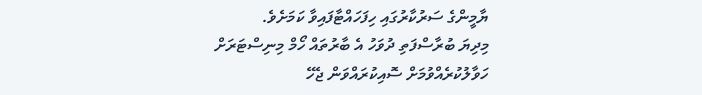ޔާމީންގެ ސަރުކާރުގައި ހިފަހައްޓާފައިވާ ކަމަށެވެ.
މިދިޔަ ބުރާސްފަތި ދުވަހު އެ ބާރުތައް ހޯމް މިނިސްޓަރަށް ހަވާލުކުރެއްވުމަށް ސޮއިކުރައްވަން ޖެހޭ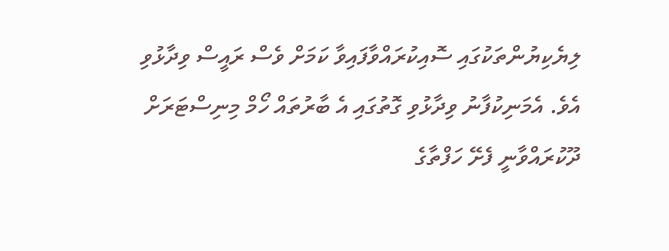ލިޔެކިޔުންތަކުގައި ސޮއިކުރައްވާފައިވާ ކަމަށް ވެސް ރައީސް ވިދާޅުވި އެވެ. އެމަނިކުފާނު ވިދާޅުވި ގޮތުގައި އެ ބާރުތައް ހޯމް މިނިސްޓަރަށް ދޫކުރައްވާނީ ފެށޭ ހަފްތާގެ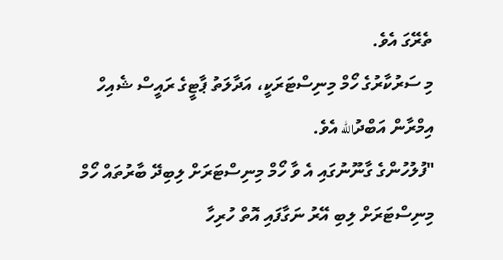ތެރޭގަ އެވެ.
މި ސަރުކާރުގެ ހޯމް މިނިސްޓަރަކީ، އަދާލަތު ޕާޓީގެ ރައީސް ޝެއިހް އިމްރާން އަބްދުالله އެވެ.
"ފުލުހުންގެ ގާނޫނުގައި އެ ވާ ހޯމް މިނިސްޓަރަށް ލިބިދޭ ބާރުތައް ހޯމް މިނިސްޓަރަށް ލިބި އޭރު ނަގާފައި އޮތް ހުރިހާ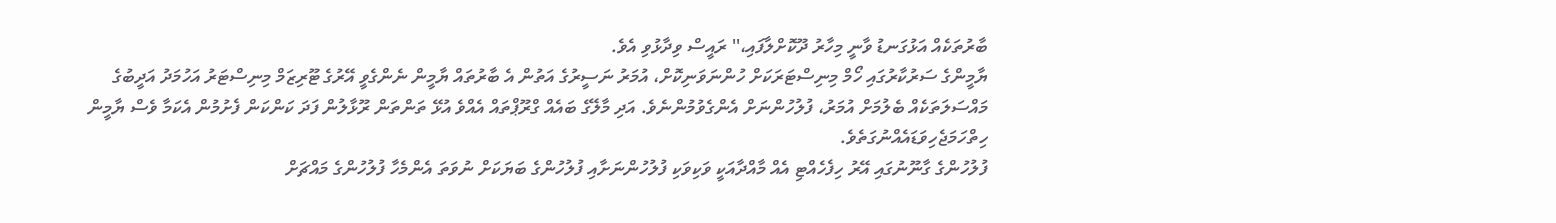ބާރުތަކެއް އަޅުގަނޑު ވާނީ މިހާރު ދޫކޮށްލާފައި،'' ރައީސް ވިދާޅުވި އެވެ.
ޔާމީންގެ ސަރުކާރުގައި ހޯމް މިނިސްޓަރަކަށް ހުންނަވަނިކޮށް، އުމަރު ނަސީރުގެ އަތުން އެ ބާރުތައް ޔާމީން ނެންގެވީ އޭރުގެ ޓޫރިޒަމް މިނިސްޓަރު އަހުމަދު އަދީބުގެ މައްސަލަތަކެއް ބެލުމަށް އުމަރު، ފުލުހުންނަށް އެންގެވުމުންނެވެ. އަދި މާލޭގެ ބައެއް ގްރޫޕްތައް އެއްވެ އުޅޭ ތަންތަން ރޫޅާލުން ފަދަ ކަންކަން ފެށުމުން އެކަމާ ވެސް ޔާމީން ހިތްހަމަޖެހިވަޑައެއްނުގަތެވެ.
ފުލުހުންގެ ގާނޫނުގައި އޭރު ހިފެހެއްޓި އެއް މާއްދާއަކީ ވަކިވަކި ފުލުހުންނަށާއި ފުލުހުންގެ ބަޔަކަށް ނުވަތަ އެންމެހާ ފުލުހުންގެ މައްޗަށް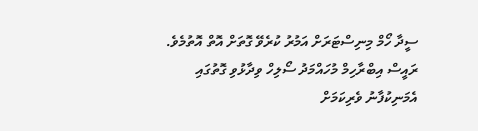ސީދާ ހޯމް މިނިސްޓަރަށް އަމުރު ކުރެވޭ ގޮތަށް އޮތް އޮތުމެވެ.
ރައީސް އިބްރާހިމް މުހައްމަދު ސޯލިހް ވިދާޅުވި ގޮތުގައި އެމަނިކުފާނު ވެރިކަމަށް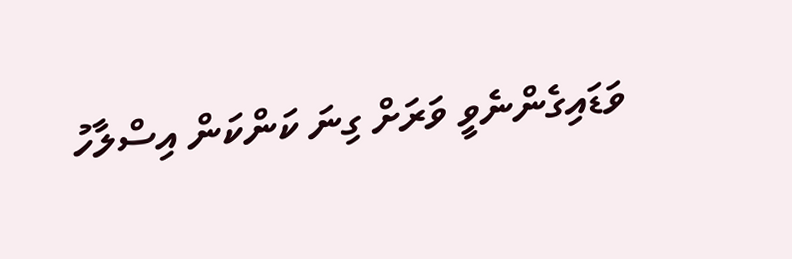ވަޑައިގެންނެވީ ވަރަށް ގިނަ ކަންކަން އިސްލާހު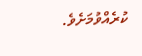ކުރެއްވުމަށެވެ.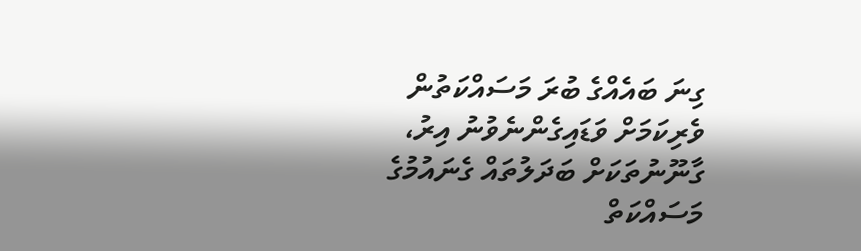ގިނަ ބައެއްގެ ބުރަ މަސައްކަތުން ވެރިކަމަށް ވަޑައިގެންނެވުނު އިރު، ގާނޫނުތަކަށް ބަދަލުތައް ގެނައުމުގެ މަސައްކަތް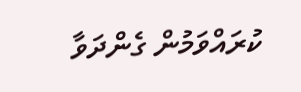ކުރައްވަމުން ގެންދަވާ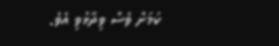ކަމަށް ވެސް ވިދާޅުވި އެވެ.